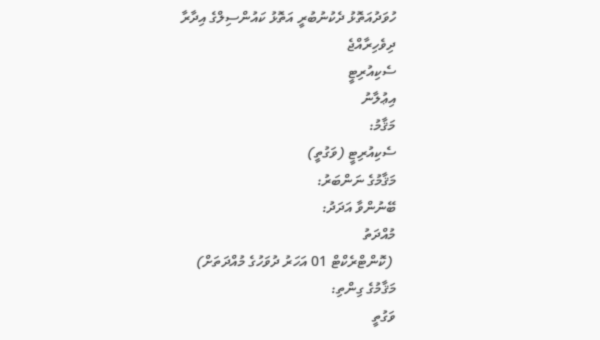ހުވަދުއަތޮޅު ދެކުނުބުރީ އަތޮޅު ކައުންސިލްގެ އިދާރާ
ދިވެހިރާއްޖެ
ސެކިއުރިޓީ
އިޢުލާނު
މަޤާމު:
ސެކިއުރިޓީ (ވަގުތީ)
މަޤާމުގެ ނަންބަރު:
ބޭނުންވާ އަދަދު:
މުއްދަތު
 (ކޮންޓްރެކްޓް 01 އަހަރު ދުވަހުގެ މުއްދަތަށް)
މަޤާމުގެ ގިންތި:
ވަގުތީ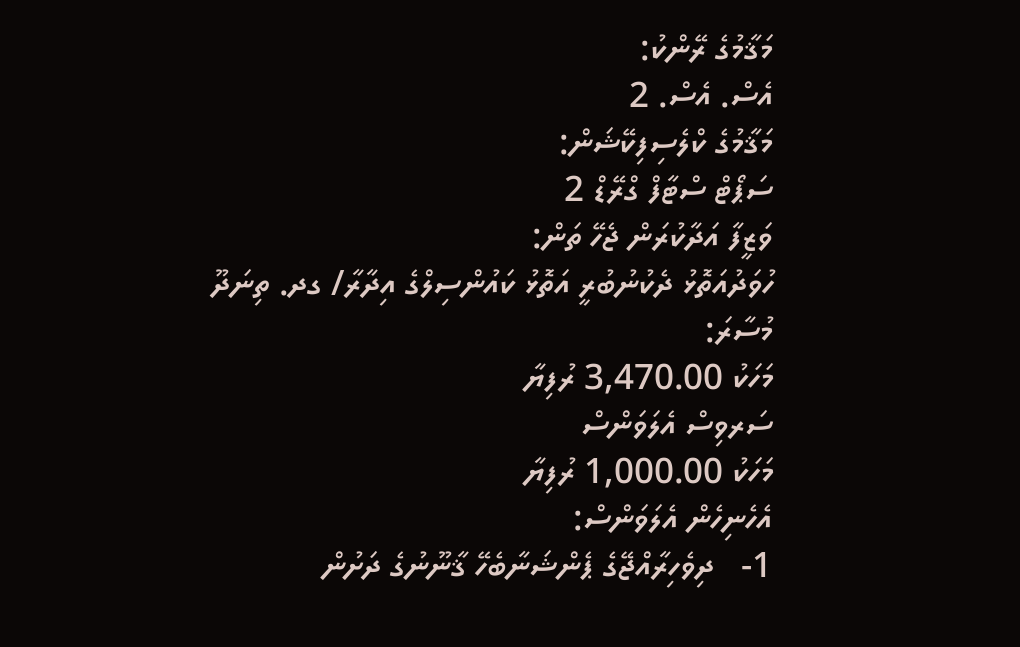މަޤާމުގެ ރޭންކު:
އެސް. އެސް. 2
މަޤާމުގެ ކްލެސިފިކޭޝަން:
ސަޕޯޓް ސްޓާފް ގްރޭޑް 2
ވަޒީފާ އަދާކުރަން ޖެހޭ ތަން:
ހުވަދުއަތޮޅު ދެކުނުބުރީ އަތޮޅު ކައުންސިލްގެ އިދާރާ/ ގދ. ތިނަދޫ
މުސާރަ:
މަހަކު 3,470.00 ރުފިޔާ
ސަރވިސް އެލަވަންސް
މަހަކު 1,000.00 ރުފިޔާ
އެހެނިހެން އެލަވަންސް:
1-   ދިވެހިރާއްޖޭގެ ޕެންޝަނާބެހޭ ޤާނޫނުގެ ދަށުން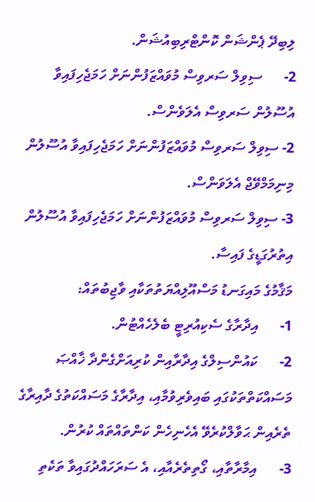ލިބިދޭ ޕެންޝަން ކޮންޓްރިބިއުޝަން.
2-      ސިވިލް ސަރވިސް މުވައްޒަފުންނަށް ހަމަޖެހިފައިވާ  އުސޫލުން ސަރވިސް އެލަވެންސް.
2- ސިވިލް ސަރވިސް މުވައްޒަފުންނަށް ހަމަޖެހިފައިވާ އުސޫލުން މިނިމަމްވޭޖް އެލަވަންސް.
3- ސިވިލް ސަރވިސް މުވައްޒަފުންނަށް ހަމަޖެހިފައިވާ އުސޫލުން އިތުރުގަޑީގެ ފައިސާ.
މަޤާމުގެ މައިގަނޑު މަސްއޫލިއްޔަތުތަކާއި ވާޖިބުތައް:
1-      އިދާރާގެ ސެކިއުރިޓީ ބެލެހެއްޓުން.
2-      ކައުންސިލްގެ އިދާރާއިން ކުރިއަށްގެންދާ ޚާއްޞަ މަސައްކަތްތަކުގައި ބައިވެރިވުމާއި، އިދާރާގެ މަސައްކަތުގެ ދާއިރާގެ ތެރެއިން ޙަވާލްކުރެވޭ އެހެނިހެން ކަންތައްތައް ކުރުން.
3-      އިމާރާތާއި، ގޯތިތެރެއާއި، އެ ސަރަހައްދުގައިވާ ތަކެތި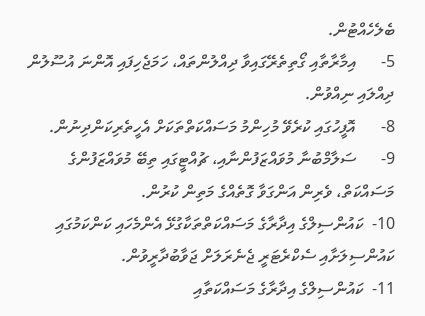ބެލެހެއްޓުން.
5-      އިމާރާތާއި ގޯތިތެރޭގައިވާ ދިއްލުންތައް، ހަމަޖެހިފައި އޮންނަ އުސޫލުން ދިއްލައި ނިއްވުން.
8-      އޮފީހުގައި ކުރެވޭ މުހިންމު މަސައްކަތްތަކަށް އެހީތެރިކަންދިނުން.
9-      ސަލާމްބުނާ މުވައްޒަފުންނާއި، ޗުއްޓީގައި ތިބޭ މުވައްޒަފުންގެ މަސައްކަތް، ވެރިން އަންގަވާ ގޮތެއްގެ މަތިން ކުރުން.
10-  ކައުންސިލްގެ އިދާރާގެ މަސައްކަތްތަކާގުޅޭ އެންމެހައި ކަންކަމުގައި ކައުންސިލަށާއި ސެކްރެޓަރީ ޖެނެރަލަށް ޖަވާބުދާރީވުން.
11-  ކައުންސިލްގެ އިދާރާގެ މަސައްކަތާއި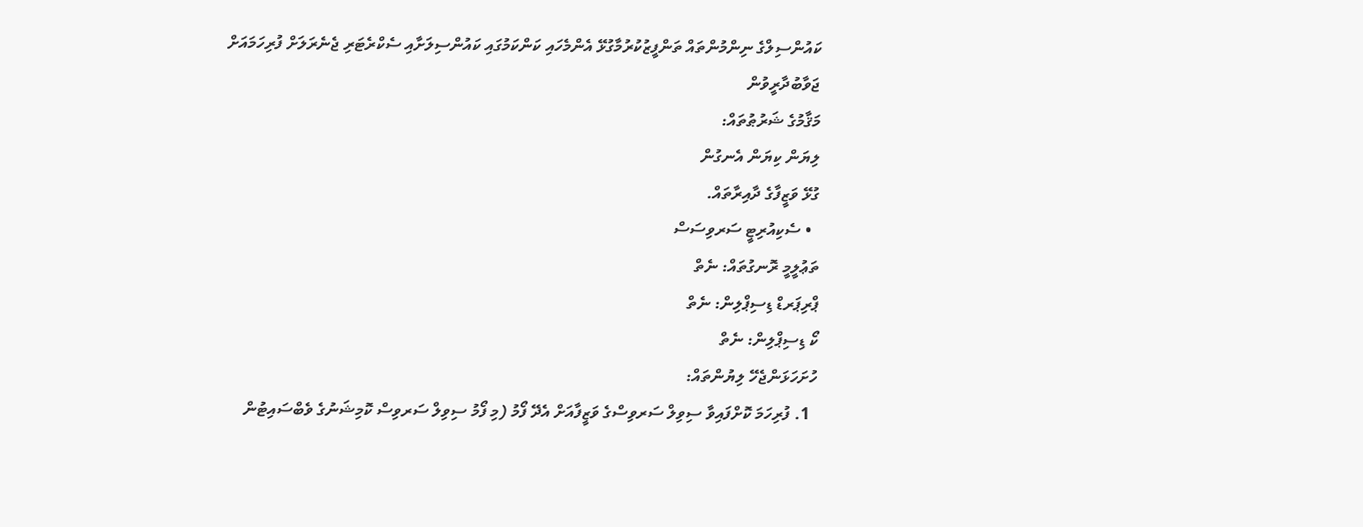ކައުންސިލްގެ ނިންމުންތައް ތަންފީޒުކުރުމާގުޅޭ އެންމެހައި ކަންކަމުގައި ކައުންސިލަށާއި ސެކްރެޓަރި ޖެނެރަލަށް ފުރިހަމައަށް ޖަވާބުދާރީވުން
މަޤާމުގެ ޝަރުޠުތައް:
ލިޔަން ކިޔަން އެނގުން
ގުޅޭ ވަޒީފާގެ ދާއިރާތައް.
  • ސެކިއުރިޓީ ސަރވިސަސް
ތަޢުލީމީ ރޮނގުތައް: ނެތް
ޕްރިޕަރޑް ޑިސިޕްލިން: ނެތް
ކޯ ޑިސިޕްލިން: ނެތް
ހުށަހަޅަންޖެހޭ ލިޔުންތައް:
  1. ފުރިހަމަ ކޮށްފައިވާ ސިވިލް ސަރވިސްގެ ވަޒީފާއަށް އެދޭ ފޯމު (މި ފޯމު ސިވިލް ސަރވިސް ކޮމިޝަނުގެ ވެބްސައިޓުން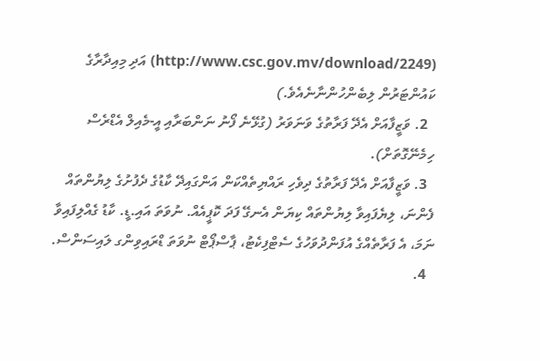(http://www.csc.gov.mv/download/2249) އަދި މިއިދާރާގެ ކައުންޓަރުން ލިބެންހުންނާނެއެވެ.)
  2. ވަޒީފާއަށް އެދޭ ފަރާތުގެ ވަނަވަރު (ގުޅޭނެ ފޯނު ނަންބަރާއި އީ-މެއިލް އެޑްރެސް ހިމެނޭގޮތަށް).
  3. ވަޒީފާއަށް އެދޭ ފަރާތުގެ ދިވެހި ރައްޔިތެއްކަން އަންގައިދޭ ކާޑުގެ ދެފުށުގެ ލިޔުންތައް ފެންނަ، ލިޔެފައިވާ ލިޔުންތައް ކިޔަން އެނގޭ ފަދަ ކޮޕީއެއް. ނުވަތަ އައި.ޑީ. ކާޑު ގެއްލިފައިވާ ނަމަ، އެ ފަރާތެއްގެ އުފަންދުވަހުގެ ސެޓްފިކެޓު، ޕާސްޕޯޓް ނުވަތަ ޑްރައިވިންގ ލައިސަންސް.
  4.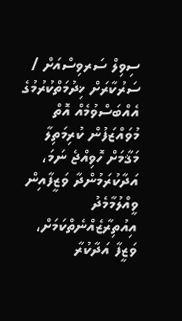ސިވިލް ސަރވިސްއަށް / ސަރުކާރަށް ޚިދުމަތްކުރުމުގެ އެއްބަސްވުމެއް އޮތް މުވައްޒަފުން ކުރިމަތިލާ މަޤާމަށް ހޮވިއްޖެ ނަމަ، އަދާކުރަމުންދާ ވަޒީފާއިން ވީއްލުމާމެދު އިއުތިރާޒެއްނެތްކަމަށް، ވަޒީފާ އަދާކުރާ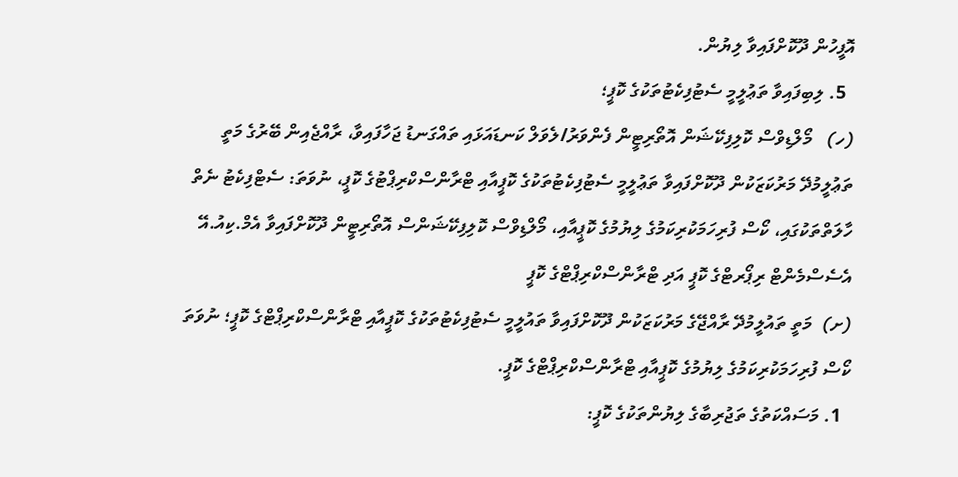އޮފީހުން ދޫކޮށްފައިވާ ލިޔުން.
  5. ލިބިފައިވާ ތަޢުލީމީ ސެޓުފިކެޓުތަކުގެ ކޮޕީ؛
(ހ)   މޯލްޑިވްސް ކޮލިފިކޭޝަން އޮތޯރިޓީން ފެންވަރު/ލެވަލް ކަނޑައަޅައި ތައްގަނޑު ޖަހާފައިވާ، ރާއްޖެއިން ބޭރުގެ މަތީ ތަޢުލީމުދޭ މަރުކަޒަކުން ދޫކޮށްފައިވާ ތަޢުލީމީ ސެޓުފިކެޓުތަކުގެ ކޮޕީއާއި ޓްރާންސްކްރިޕްޓުގެ ކޮޕީ، ނުވަތަ: ސެޓްފިކެޓު ނެތް ހާލަތްތަކުގައި، ކޯސް ފުރިހަމަކުރިކަމުގެ ލިޔުމުގެ ކޮޕީއާއި، މޯލްޑިވްސް ކޮލިފިކޭޝަންސް އޮތޯރިޓީން ދޫކޮށްފައިވާ އެމް.ކިއު.އޭ އެސެސްމެންޓް ރިޕޯރޓްގެ ކޮޕީ އަދި ޓްރާންސްކްރިޕްޓްގެ ކޮޕީ
(ށ)  މަތީ ތައުލީމުދޭ ރާއްޖޭގެ މަރުކަޒަކުން ދޫކޮށްފައިވާ ތައުލީމީ ސެޓުފިކެޓުތަކުގެ ކޮޕީއާއި ޓްރާންސްކްރިޕްޓްގެ ކޮޕީ؛ ނުވަތަ ކޯސް ފުރިހަމަކުރިކަމުގެ ލިޔުމުގެ ކޮޕީއާއި ޓްރާންސްކްރިޕްޓްގެ ކޮޕީ.
  1. މަސައްކަތުގެ ތަޖުރިބާގެ ލިޔުންތަކުގެ ކޮޕީ: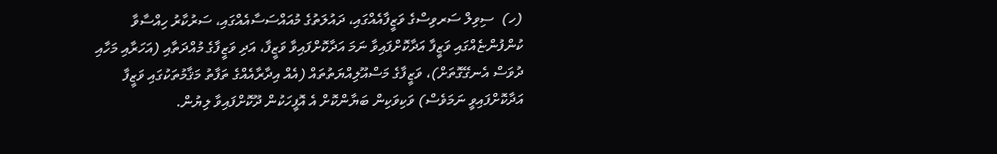(ހ)  ސިވިލް ސަރވިސްގެ ވަޒީފާއެއްގައި، ދައުލަތުގެ މުއައްސަސާއެއްގައި، ސަރުކާރު ހިއްސާވާ ކުންފުންޏެއްގައި ވަޒީފާ އަދާކޮށްފައިވާ ނަމަ އަދާކޮށްފައިވާ ވަޒީފާ، އަދި ވަޒީފާގެ މުއްދަތާއި (އަހަރާއި މަހާއި ދުވަސް އެނގޭގޮތަށް)، ވަޒީފާގެ މަސްއޫލިއްޔަތުތައް (އެއް އިދާރާއެއްގެ ތަފާތު މަޤާމުތަކުގައި ވަޒީފާ އަދާކޮށްފައިވީ ނަމަވެސް) ވަކިވަކިން ބަޔާންކޮށް އެ އޮފީހަކުން ދޫކޮށްފައިވާ ލިޔުން.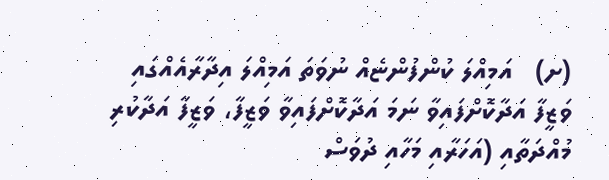(ށ)   އަމިއްލަ ކުންފުންޏެއް ނުވަތަ އަމިއްލަ އިދާރާއެއްގައި ވަޒީފާ އަދާކޮށްފައިވާ ނަމަ އަދާކޮށްފައިވާ ވަޒީފާ، ވަޒީފާ އަދާކުރި މުއްދަތާއި (އަހަރާއި މަހާއި ދުވަސް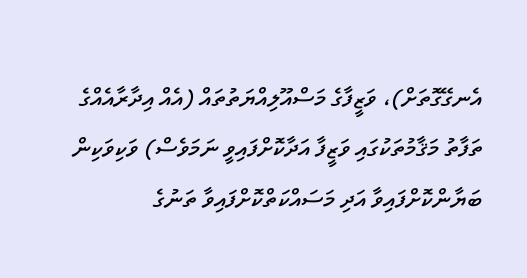އެނގޭގޮތަށް)، ވަޒީފާގެ މަސްއޫލިއްޔަތުތައް (އެއް އިދާރާއެއްގެ ތަފާތު މަޤާމުތަކުގައި ވަޒީފާ އަދާކޮށްފައިވީ ނަމަވެސް) ވަކިވަކިން ބަޔާންކޮށްފައިވާ އަދި މަސައްކަތްކޮށްފައިވާ ތަނުގެ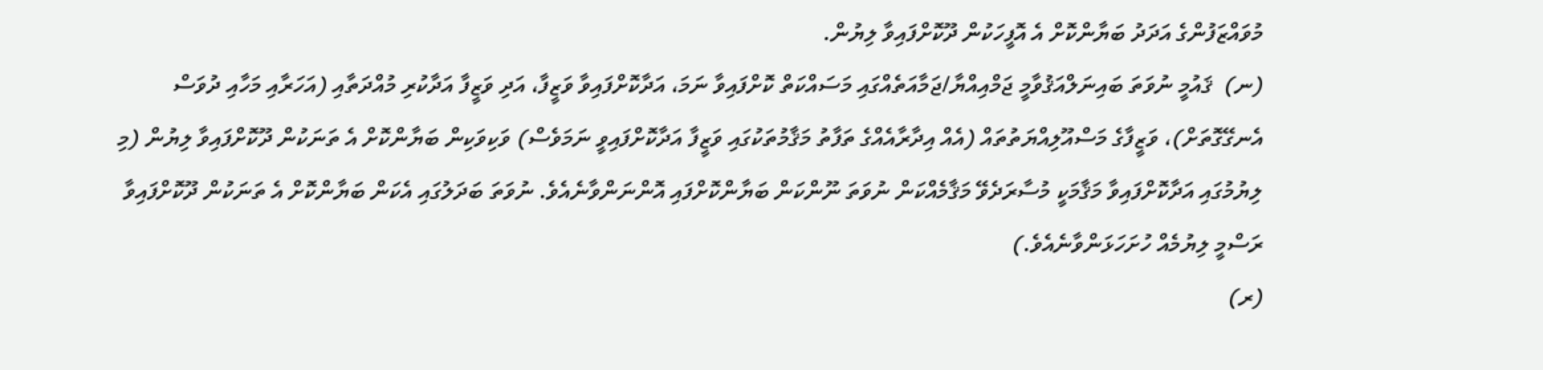މުވައްޒަފުންގެ އަދަދު ބަޔާންކޮށް އެ އޮފީހަކުން ދޫކޮށްފައިވާ ލިޔުން.
(ނ)  ޤައުމީ ނުވަތަ ބައިނަލްއަޤުވާމީ ޖަމްއިއްޔާ/ޖަމާއަތެއްގައި މަސައްކަތް ކޮށްފައިވާ ނަމަ، އަދާކޮށްފައިވާ ވަޒީފާ، އަދި ވަޒީފާ އަދާކުރި މުއްދަތާއި (އަހަރާއި މަހާއި ދުވަސް އެނގޭގޮތަށް)، ވަޒީފާގެ މަސްއޫލިއްޔަތުތައް (އެއް އިދާރާއެއްގެ ތަފާތު މަޤާމުތަކުގައި ވަޒީފާ އަދާކޮށްފައިވީ ނަމަވެސް) ވަކިވަކިން ބަޔާންކޮށް އެ ތަނަކުން ދޫކޮށްފައިވާ ލިޔުން (މި ލިޔުމުގައި އަދާކޮށްފައިވާ މަޤާމަކީ މުސާރަދެވޭ މަޤާމެއްކަން ނުވަތަ ނޫންކަން ބަޔާންކޮށްފައި އޮންނަންވާނެއެވެ. ނުވަތަ ބަދަލުގައި އެކަން ބަޔާންކޮށް އެ ތަނަކުން ދޫކޮށްފައިވާ ރަސްމީ ލިޔުމެއް ހުށަހަޅަންވާނެއެވެ.)
(ރ)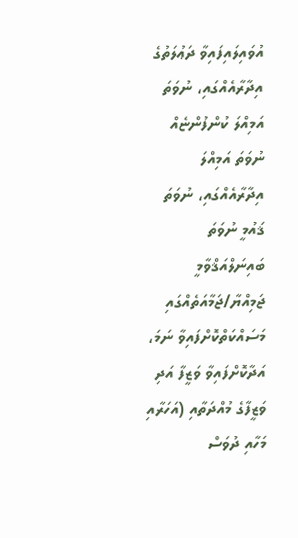އުވައިލައިފައިވާ ދަޢުލަތުގެ އިދާރާއެއްގައި، ނުވަތަ އަމިއްލަ ކުންފުންޏެއް ނުވަތަ އަމިއްލަ އިދާރާއެއްގައި، ނުވަތަ ޤައުމީ ނުވަތަ ބައިނަލްއަޤްވާމީ ޖަމިއްޔާ/ޖަމާއަތެއްގައި މަސައްކަތްކޮށްފައިވާ ނަމަ،  އަދާކޮށްފައިވާ ވަޒީފާ އަދި ވަޒީފާގެ މުއްދަތާއި (އަހަރާއި މަހާއި ދުވަސް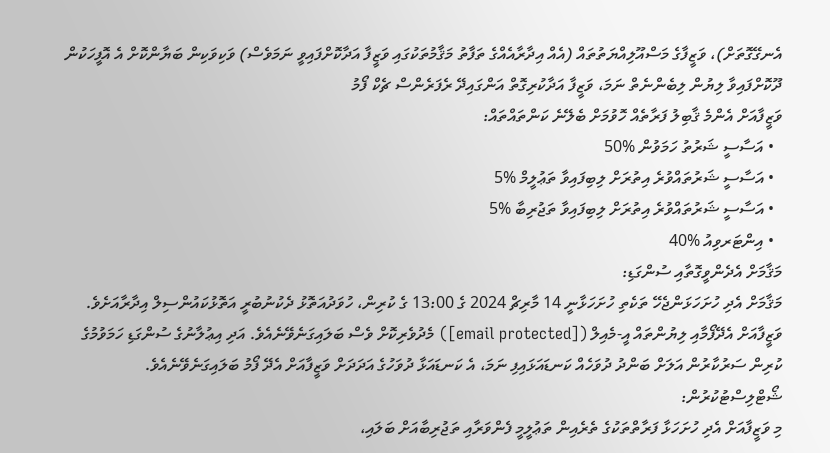އެނގޭގޮތަށް)، ވަޒީފާގެ މަސްއޫލިއްޔަތުތައް (އެއް އިދާރާއެއްގެ ތަފާތު މަޤާމުތަކުގައި ވަޒީފާ އަދާކޮށްފައިވީ ނަމަވެސް) ވަކިވަކިން ބަޔާންކޮށް އެ އޮފީހަކުން ދޫކޮށްފައިވާ ލިޔުން ލިބެންނެތް ނަމަ، ވަޒީފާ އަދާކުރިގޮތް އަންގައިދޭ ރެފަރެންސް ޗެކް ފޯމު
ވަޒީފާއަށް އެންމެ ޤާބިލު ފަރާތެއް ހޮވުމަށް ބެލޭނެ ކަންތައްތައް:
  • އަސާސީ ޝަރުތު ހަމަވުން %50
  • އަސާސީ ޝަރުތައްވުރެ އިތުރަށް ލިބިފައިވާ ތަޢުލީމް %5
  • އަސާސީ ޝަރުތައްވުރެ އިތުރަށް ލިބިފައިވާ ތަޖުރިބާ %5
  • އިންޓަރވިއު %40
މަޤާމަށް އެދެންވީގޮތާއި ސުންގަޑި:
މަޤާމަށް އެދި ހުށަހަޅަންޖެހޭ ތަކެތި ހުށަހަޅާނީ 14 މާރިޗް 2024 ގެ 13:00 ގެ ކުރިން، ހުވަދުއަތޮޅު ދެކުނުބުރީ އަތޮޅުކައުންސިލް އިދާރާއަށެވެ. ވަޒީފާއަށް އެދޭފޯމާއި ލިޔުންތައް އީ-މެއިލް ([email protected]) މެދުވެރިކޮށް ވެސް ބަލައިގަނެވޭނެއެވެ. އަދި އިޢުލާނުގެ ސުންގަޑި ހަމަވުމުގެ ކުރިން ސަރުކާރުން އަލަށް ބަންދު ދުވަހެއް ކަނޑައަޅައިފި ނަމަ، އެ ކަނޑައަޅާ ދުވަހުގެ އަދަދަށް ވަޒީފާއަށް އެދޭ ފޯމު ބަލައިގަނެވޭނެއެވެ.
ޝޯޓްލިސްޓުކުރުން:
މި ވަޒީފާއަށް އެދި ހުށަހަޅާ ފަރާތްތަކުގެ ތެރެއިން ތަޢުލީމީ ފެންވަރާއި ތަޖުރިބާއަށް ބަލައި،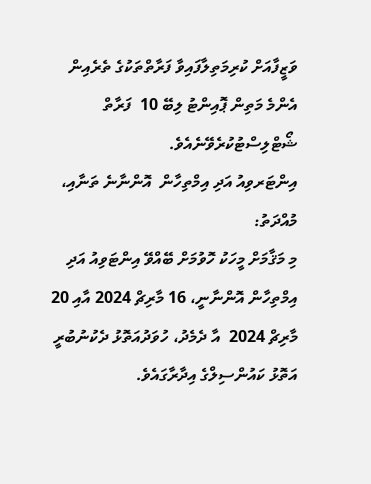ވަޒީފާއަށް ކުރިމަތިލާފައިވާ ފަރާތްތަކުގެ ތެރެއިން އެންމެ މަތިން ޕޮއިންޓު ލިބޭ 10  ފަރާތް ޝޯޓްލިސްޓުކުރެވޭނެއެވެ.
އިންޓަރވިއު އަދި އިމްތިހާން  އޮންނާނެ ތަނާއި، މުއްދަތު:
މި މަޤާމަށް މީހަކު ހޮވުމަށް ބޭއްވޭ އިންޓަވިއު އަދި އިމްތިހާން އޮންނާނީ، 16 މާރިޗް 2024 އާއި 20 މާރިޗް 2024  އާ ދެމެދު، ހުވަދުއަތޮޅު ދެކުނުބުރީ އަތޮޅު ކައުންސިލްގެ އިދާރާގައެވެ.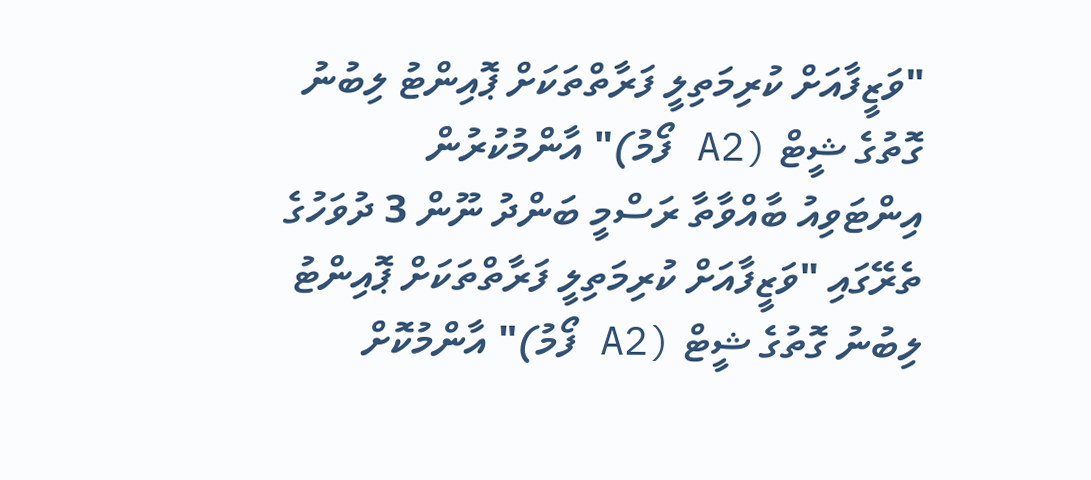"ވަޒީފާއަށް ކުރިމަތިލީ ފަރާތްތަކަށް ޕޮއިންޓު ލިބުނު ގޮތުގެ ޝީޓް (A2 ފޯމު)" އާންމުކުރުން
އިންޓަވިއު ބާއްވާތާ ރަސްމީ ބަންދު ނޫން 3 ދުވަހުގެ ތެރޭގައި "ވަޒީފާއަށް ކުރިމަތިލީ ފަރާތްތަކަށް ޕޮއިންޓު ލިބުނު ގޮތުގެ ޝީޓް (A2 ފޯމު)" އާންމުކޮށް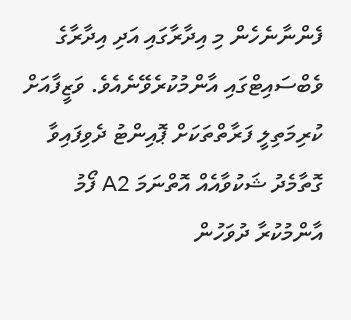ފެންނާނެހެން މި އިދާރާގައި އަދި އިދާރާގެ ވެބްސައިޓްގައި އާންމުކުރެވޭނެއެވެ. ވަޒީފާއަށް ކުރިމަތިލީ ފަރާތްތަކަށް ޕޮއިންޓު ދެވިފައިވާ ގޮތާމެދު ޝަކުވާއެއް އޮތްނަމަ A2 ފޯމު އާންމުކުރާ ދުވަހުން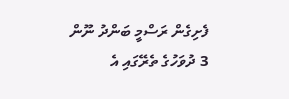ފެށިގެން ރަސްމީ ބަންދު ނޫން 3 ދުވަހުގެ ތެރޭގައި އެ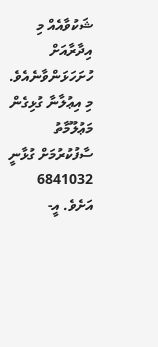ޝަކުވާއެއް މި އިދާރާއަށް ހުށަހަޅަންވާނެއެވެ.
މި އިޢުލާނާ ގުޅިގެން މަޢުލޫމާތު ސާފުކުރުމަށް ގުޅާނީ 6841032 އަށެވެ. އީ-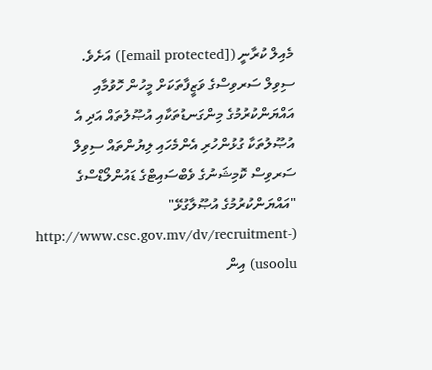މެއިލް ކުރާނީ ([email protected]) އަށެވެ.
ސިވިލް ސަރވިސްގެ ވަޒީފާތަކަށް މީހުން ހޮވުމާއި އައްޔަންކުރުމުގެ މިންގަނޑުތަކާއި އުޞޫލުތައް އަދި އެ އުޞޫލުތަކާ ގުޅުންހުރި އެންމެހައި ލިޔުންތައް ސިވިލް ސަރވިސް ކޮމިޝަނުގެ ވެބްސައިޓްގެ ޑައުންލޯޑްސްގެ "އައްޔަންކުރުމުގެ އުޞޫލާގުޅޭ" (http://www.csc.gov.mv/dv/recruitment-usoolu) އިން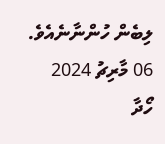ލިބެން ހުންނާނެއެވެ.
06 މާރިޗު 2024
ހޯދާ